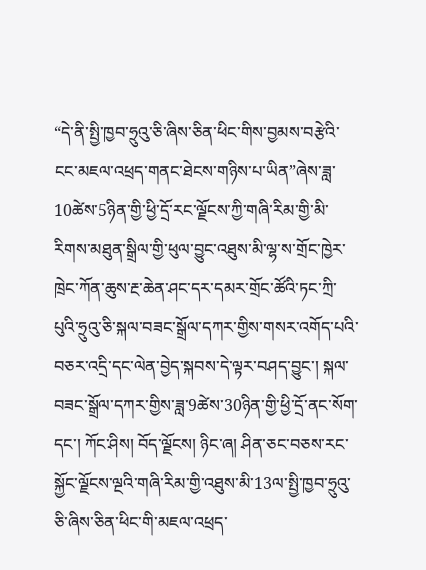“དེ་ནི་སྤྱི་ཁྱབ་ཧྲུའུ་ཅི་ཞིས་ཅིན་ཕིང་གིས་བྱམས་བརྩེའི་ངང་མཇལ་འཕྲད་གནང་ཐེངས་གཉིས་པ་ཡིན”ཞེས་ཟླ་10ཚེས་5ཉིན་གྱི་ཕྱི་དྲོ་རང་ལྗོངས་ཀྱི་གཞི་རིམ་གྱི་མི་རིགས་མཐུན་སྒྲིལ་གྱི་ཕུལ་བྱུང་འཐུས་མི་ལྷ་ས་གྲོང་ཁྱེར་ཁྲེང་ཀོན་ཆུས་རྔ་ཆེན་ཤང་དར་དམར་གྲོང་ཚོའི་ཏང་ཀྲི་པུའི་ཧྲུའུ་ཅི་སྐལ་བཟང་སྒྲོལ་དཀར་གྱིས་གསར་འགོད་པའི་བཅར་འདྲི་དང་ལེན་བྱེད་སྐབས་དེ་ལྟར་བཤད་བྱུང་། སྐལ་བཟང་སྒྲོལ་དཀར་གྱིས་ཟླ་9ཚེས་30ཉིན་གྱི་ཕྱི་དྲོ་ནང་སོག་དང་། ཀོང་ཤིས། བོད་ལྗོངས། ཉིང་ཞ། ཤིན་ཅང་བཅས་རང་སྐྱོང་ལྗོངས་ལྔའི་གཞི་རིམ་གྱི་འཐུས་མི་13ལ་སྤྱི་ཁྱབ་ཧྲུའུ་ཅི་ཞིས་ཅིན་ཕིང་གི་མཇལ་འཕྲད་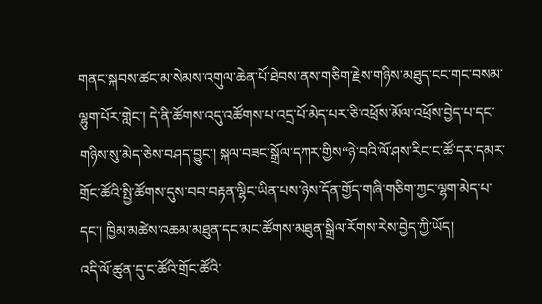གནང་སྐབས་ཚང་མ་སེམས་འགུལ་ཆེན་པོ་ཐེབས་ནས་གཅིག་རྗེས་གཉིས་མཐུད་ངང་གང་བསམ་ལྷུག་པོར་གླེང་། དེ་ནི་ཚོགས་འདུ་འཚོགས་པ་འདྲ་པོ་མེད་པར་ཅི་འཕྲོས་མོལ་འཕྲོས་བྱེད་པ་དང་གཉིས་སུ་མེད་ཅེས་བཤད་བྱུང་། སྐལ་བཟང་སྒྲོལ་དཀར་གྱིས“ཉེ་བའི་ལོ་ཤས་རིང་ང་ཚོ་དར་དམར་གྲོང་ཚོའི་སྤྱི་ཚོགས་དུས་བབ་བརྟན་ལྷིང་ཡིན་པས་ཉེས་དོན་གྱོད་གཞི་གཅིག་ཀྱང་ལྷག་མེད་པ་དང་། ཁྱིམ་མཚེས་འཆམ་མཐུན་དང་མང་ཚོགས་མཐུན་སྒྲིལ་རོགས་རེས་བྱེད་ཀྱི་ཡོད།
འདི་ལོ་ཚུན་དུ་ང་ཚོའི་གྲོང་ཚོའི་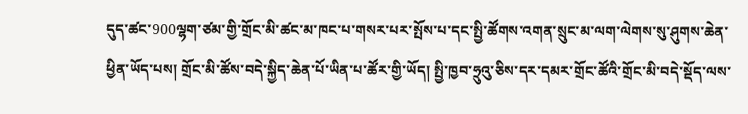དུད་ཚང་900ལྷག་ཙམ་གྱི་གྲོང་མི་ཚང་མ་ཁང་པ་གསར་པར་སྤོས་པ་དང་སྤྱི་ཚོགས་འགན་སྲུང་མ་ལག་ལེགས་སུ་ཤུགས་ཆེན་ཕྱིན་ཡོད་པས། གྲོང་མི་ཚོས་བདེ་སྐྱིད་ཆེན་པོ་ཡིན་པ་ཚོར་གྱི་ཡོད། སྤྱི་ཁྱབ་ཧྲུའུ་ཅིས་དར་དམར་གྲོང་ཚོའི་གྲོང་མི་བདེ་སྡོད་ལས་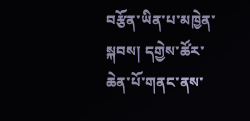བརྩོན་ཡིན་པ་མཁྱེན་སྐབས། དགྱེས་ཚོར་ཆེན་པོ་གནང་ནས་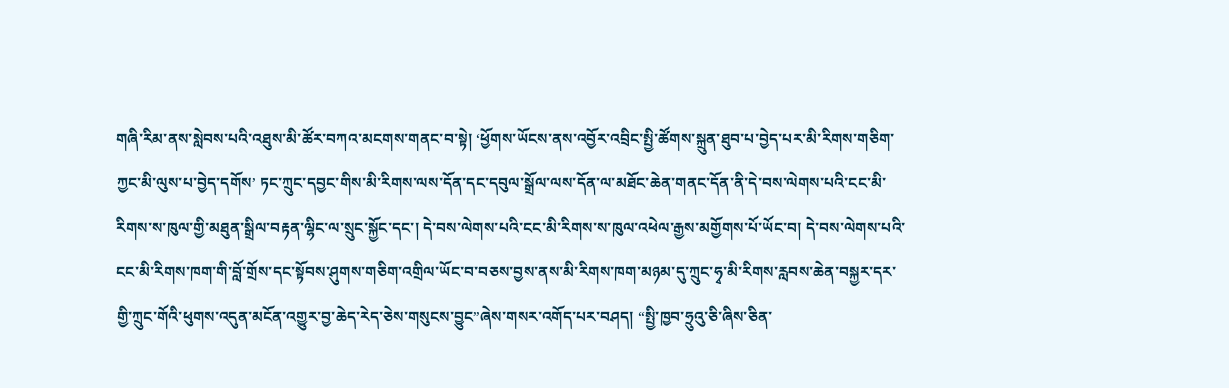གཞི་རིམ་ནས་སླེབས་པའི་འཐུས་མི་ཚོར་བཀའ་མངགས་གནང་བ་སྟེ། ‘ཕྱོགས་ཡོངས་ནས་འབྱོར་འབྲིང་སྤྱི་ཚོགས་སྐྲུན་ཐུབ་པ་བྱེད་པར་མི་རིགས་གཅིག་ཀྱང་མི་ལུས་པ་བྱེད་དགོས’ ཏང་ཀྲུང་དབྱང་གིས་མི་རིགས་ལས་དོན་དང་དབུལ་སྒྲོལ་ལས་དོན་ལ་མཐོང་ཆེན་གནང་དོན་ནི་དེ་བས་ལེགས་པའི་ངང་མི་རིགས་ས་ཁུལ་གྱི་མཐུན་སྒྲིལ་བརྟན་ལྷིང་ལ་སྲུང་སྐྱོང་དང་། དེ་བས་ལེགས་པའི་ངང་མི་རིགས་ས་ཁུལ་འཕེལ་རྒྱས་མགྱོགས་པོ་ཡོང་བ། དེ་བས་ལེགས་པའི་ངང་མི་རིགས་ཁག་གི་བློ་གྲོས་དང་སྟོབས་ཤུགས་གཅིག་འགྲིལ་ཡོང་བ་བཅས་བྱས་ནས་མི་རིགས་ཁག་མཉམ་དུ་ཀྲུང་ཧྭ་མི་རིགས་རླབས་ཆེན་བསྐྱར་དར་གྱི་ཀྲུང་གོའི་ཕུགས་འདུན་མངོན་འགྱུར་བྱ་ཆེད་རེད་ཅེས་གསུངས་བྱུང”ཞེས་གསར་འགོད་པར་བཤད། “སྤྱི་ཁྱབ་ཧྲུའུ་ཅི་ཞིས་ཅིན་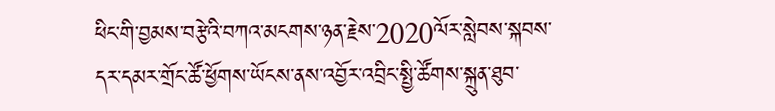ཕིང་གི་བྱམས་བརྩེའི་བཀའ་མངགས་ཉན་རྗེས་2020ལོར་སླེབས་སྐབས་དར་དམར་གྲོང་ཚོ་ཕྱོགས་ཡོངས་ནས་འབྱོར་འབྲིང་སྤྱི་ཚོགས་སྐྲུན་ཐུབ་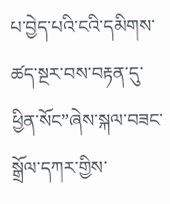པ་བྱེད་པའི་ངའི་དམིགས་ཚད་སྔར་བས་བརྟན་དུ་ཕྱིན་སོང”ཞེས་སྐལ་བཟང་སྒྲོལ་དཀར་གྱིས་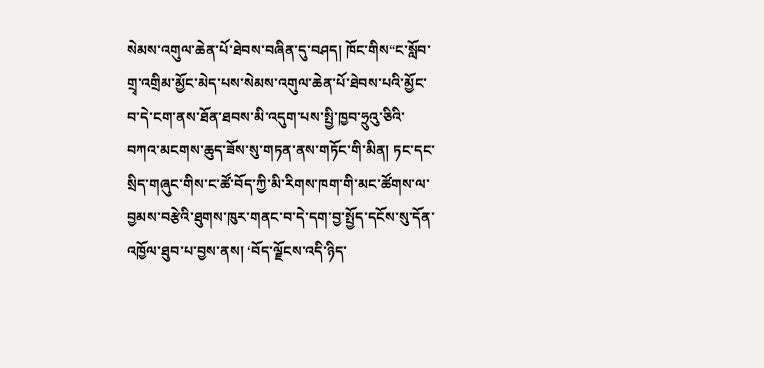སེམས་འགུལ་ཆེན་པོ་ཐེབས་བཞིན་དུ་བཤད། ཁོང་གིས“ང་སློབ་གྲྭ་འགྲིམ་མྱོང་མེད་པས་སེམས་འགུལ་ཆེན་པོ་ཐེབས་པའི་མྱོང་བ་དེ་ངག་ནས་ཐོན་ཐབས་མི་འདུག་པས་སྤྱི་ཁྱབ་ཧྲུའུ་ཅིའི་བཀའ་མངགས་ཆུད་ཟོས་སུ་གཏན་ནས་གཏོང་གི་མིན། ཏང་དང་སྲིད་གཞུང་གིས་ང་ཚོ་བོད་ཀྱི་མི་རིགས་ཁག་གི་མང་ཚོགས་ལ་བྱམས་བརྩེའི་ཐུགས་ཁུར་གནང་བ་དེ་དག་བྱ་སྤྱོད་དངོས་སུ་དོན་འཁྱོལ་ཐུབ་པ་བྱས་ནས། ‘བོད་ལྗོངས་འདི་ཉིད་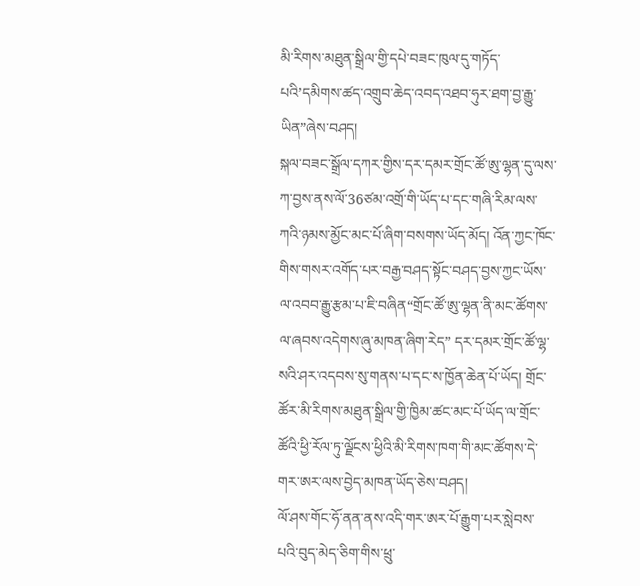མི་རིགས་མཐུན་སྒྲིལ་གྱི་དཔེ་བཟང་ཁུལ་དུ་གཏོད་པའི’དམིགས་ཚད་འགྲུབ་ཆེད་འབད་འཐབ་ཧུར་ཐག་བྱ་རྒྱུ་ཡིན”ཞེས་བཤད།
སྐལ་བཟང་སྒྲོལ་དཀར་གྱིས་དར་དམར་གྲོང་ཚོ་ཨུ་ལྷན་དུ་ལས་ཀ་བྱས་ནས་ལོ་36ཙམ་འགྲོ་གི་ཡོད་པ་དང་གཞི་རིམ་ལས་ཀའི་ཉམས་མྱོང་མང་པོ་ཞིག་བསགས་ཡོད་མོད། འོན་ཀྱང་ཁོང་གིས་གསར་འགོད་པར་བརྒྱ་བཤད་སྟོང་བཤད་བྱས་ཀྱང་ཡོས་ལ་འབབ་རྒྱུ་རྩམ་པ་ཇི་བཞིན“གྲོང་ཚོ་ཨུ་ལྷན་ནི་མང་ཚོགས་ལ་ཞབས་འདེགས་ཞུ་མཁན་ཞིག་རེད” དར་དམར་གྲོང་ཚོ་ལྷ་སའི་ཤར་འདབས་སུ་གནས་པ་དང་ས་ཁྱོན་ཆེན་པོ་ཡོད། གྲོང་ཚོར་མི་རིགས་མཐུན་སྒྲིལ་གྱི་ཁྱིམ་ཚང་མང་པོ་ཡོད་ལ་གྲོང་ཚོའི་ཕྱི་རོལ་ཏུ་ལྗོངས་ཕྱིའི་མི་རིགས་ཁག་གི་མང་ཚོགས་དེ་གར་ཨར་ལས་བྱེད་མཁན་ཡོད་ཅེས་བཤད།
ལོ་ཤས་གོང་ཧོ་ནན་ནས་འདི་གར་ཨར་པོ་རྒྱུག་པར་སླེབས་པའི་བུད་མེད་ཅིག་གིས་ཕྲུ་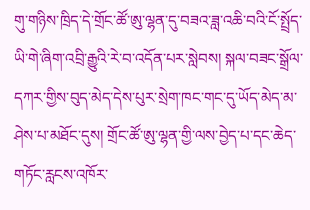གུ་གཉིས་ཁྲིད་དེ་གྲོང་ཚོ་ཨུ་ལྷན་དུ་བཟའ་ཟླ་འཆི་བའི་ངོ་སྤྲོད་ཡི་གེ་ཞིག་འབྲི་རྒྱུའི་རེ་བ་འདོན་པར་སླེབས། སྐལ་བཟང་སྒྲོལ་དཀར་གྱིས་བུད་མེད་དེས་པུར་སྲེག་ཁང་གང་དུ་ཡོད་མེད་མ་ཤེས་པ་མཐོང་དུས། གྲོང་ཚོ་ཨུ་ལྷན་གྱི་ལས་བྱེད་པ་དང་ཆེད་གཏོང་རླངས་འཁོར་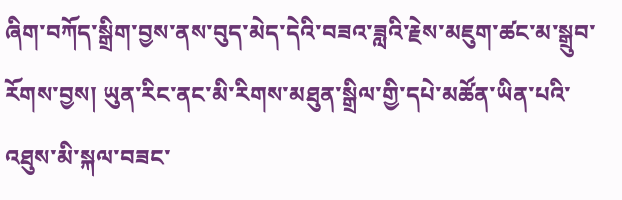ཞིག་བཀོད་སྒྲིག་བྱས་ནས་བུད་མེད་དེའི་བཟའ་ཟླའི་རྗེས་མཇུག་ཚང་མ་སྒྲུབ་རོགས་བྱས། ཡུན་རིང་ནང་མི་རིགས་མཐུན་སྒྲིལ་གྱི་དཔེ་མཚོན་ཡིན་པའི་འཐུས་མི་སྐལ་བཟང་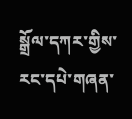སྒྲོལ་དཀར་གྱིས་རང་དཔེ་གཞན་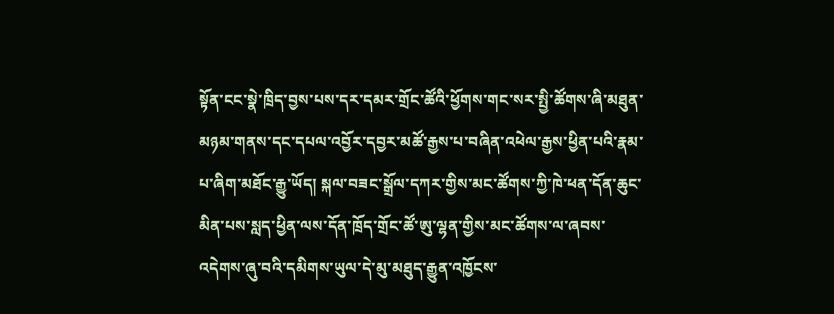སྟོན་ངང་སྣེ་ཁྲིད་བྱས་པས་དར་དམར་གྲོང་ཚོའི་ཕྱོགས་གང་སར་སྤྱི་ཚོགས་ཞི་མཐུན་མཉམ་གནས་དང་དཔལ་འབྱོར་དབྱར་མཚོ་རྒྱས་པ་བཞིན་འཕེལ་རྒྱས་ཕྱིན་པའི་རྣམ་པ་ཞིག་མཐོང་རྒྱུ་ཡོད། སྐལ་བཟང་སྒྲོལ་དཀར་གྱིས་མང་ཚོགས་ཀྱི་ཁེ་ཕན་དོན་ཆུང་མིན་པས་སླད་ཕྱིན་ལས་དོན་ཁྲོད་གྲོང་ཚོ་ཨུ་ལྷན་གྱིས་མང་ཚོགས་ལ་ཞབས་འདེགས་ཞུ་བའི་དམིགས་ཡུལ་དེ་མུ་མཐུད་རྒྱུན་འཁྱོངས་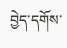བྱེད་དགོས་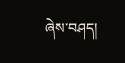ཞེས་བཤད།